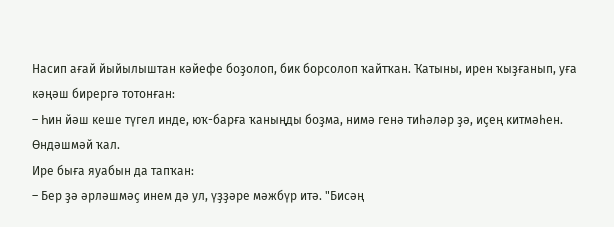Насип ағай йыйылыштан кәйефе боҙолоп, бик борсолоп ҡайтҡан. Ҡатыны, ирен ҡыҙғанып, уға кәңәш бирергә тотонған:
– Һин йәш кеше түгел инде, юҡ-барға ҡаныңды боҙма, нимә генә тиһәләр ҙә, иҫең китмәһен. Өндәшмәй ҡал.
Ире быға яуабын да тапҡан:
– Бер ҙә әрләшмәҫ инем дә ул, үҙҙәре мәжбүр итә. "Бисәң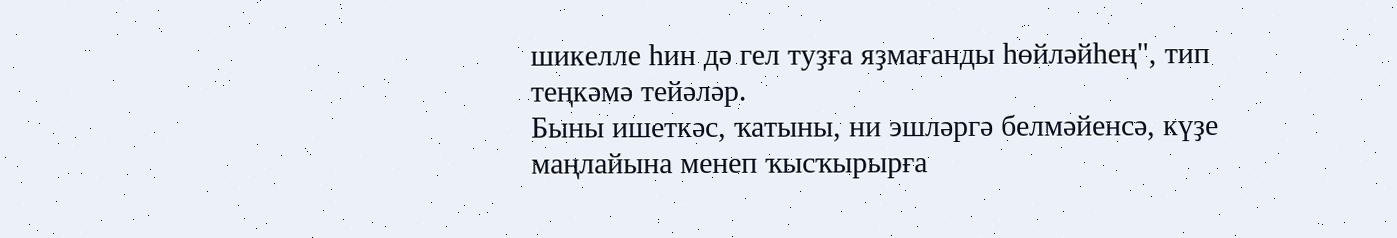шикелле һин дә гел туҙға яҙмағанды һөйләйһең", тип теңкәмә тейәләр.
Быны ишеткәс, ҡатыны, ни эшләргә белмәйенсә, күҙе маңлайына менеп ҡысҡырырға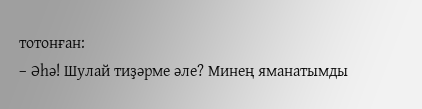тотонған:
– Әһә! Шулай тиҙәрме әле? Минең яманатымды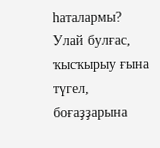һаталармы? Улай булғас, ҡысҡырыу ғына түгел, боғаҙҙарына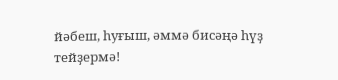йәбеш, һуғыш, әммә бисәңә һүҙ тейҙермә!